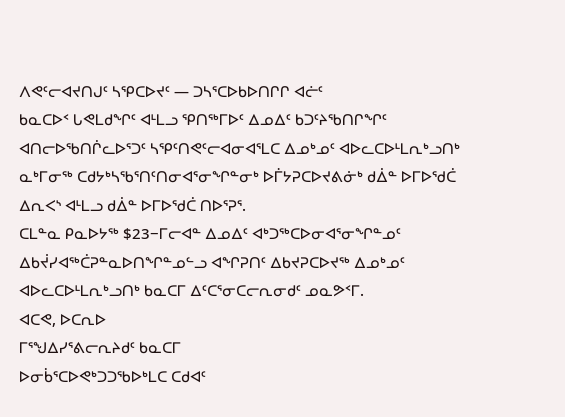ᐱᕙᑦᓕᐊᔪᑎᒍᑦ ᓴᕿᑕᐅᔪᑦ — ᑐᓴᕐᑕᐅᑲᐅᑎᒋᒋ ᐊᓖᑦ
ᑲᓇᑕᐅᑉ ᒐᕙᒪᑯᖏᑦ ᐊᒻᒪᓗ ᕿᑎᖅᒥᐅᑦ ᐃᓄᐃᑦ ᑲᑐᑦᔨᖃᑎᒋᖏᑦ ᐊᑎᓕᐅᖃᑎᒌᓚᐅᕐᑐᑦ ᓴᕿᑦᑎᕙᑦᓕᐊᓂᐊᕐᒪᑕ ᐃᓄᒃᓄᑦ ᐊᐅᓚᑕᐅᒻᒪᕆᒃᓗᑎᒃ ᓇᒃᒥᓂᖅ ᑕᑯᔭᒃᓴᖃᕐᑎᑦᑎᓂᐊᕐᓂᖏᓐᓂᒃ ᐅᒦᔭᕈᑕᐅᔪᕕᓃᒃ ᑯᐄᓐ ᐅᒥᐅᖁᑖ ᐃᕆᐸᔅ ᐊᒻᒪᓗ ᑯᐄᓐ ᐅᒥᐅᖁᑖ ᑎᐅᕐᕈᕐ.
ᑕᒪᓐᓇ ᑭᓇᐅᔭᖅ $23−ᒥᓕᐊᓐ ᐃᓄᐃᑦ ᐊᒃᑐᖅᑕᐅᓂᐊᕐᓂᖏᓐᓄᑦ ᐃᑲᔫᓯᐊᖅᑖᕈᓐᓇᐅᑎᖏᓐᓄᓪᓗ ᐊᖏᕈᑎᑦ ᐃᑲᔪᕈᑕᐅᔪᖅ ᐃᓄᒃᓄᑦ ᐊᐅᓚᑕᐅᒻᒪᕆᒃᓗᑎᒃ ᑲᓇᑕᒥ ᐃᑦᑕᕐᓂᑕᓕᕆᓂᑯᑦ ᓄᓇᕗᑉᒥ.
ᐊᑕᕙ, ᐅᑕᕆᐅ
ᒥᕐᖑᐃᓯᕐᕕᓕᕆᔨᑯᑦ ᑲᓇᑕᒥ
ᐅᓂᑳᕐᑕᐅᕙᒃᑐᑐᖃᐅᒃᒪᑕ ᑕᑯᐊᑦ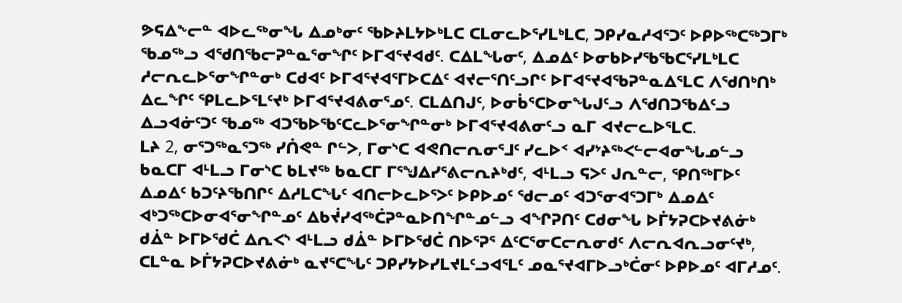ᕗᕋᐃᖕᓕᓐ ᐊᐅᓚᖅᓂᖓ ᐃᓄᒃᓂᑦ ᖃᐅᔨᒪᔭᐅᒃᒪᑕ ᑕᒪᓂᓚᐅᕐᓯᒪᒃᒪᑕ, ᑐᑭᓯᓇᓱᐊᕐᑐᑦ ᐅᑭᐅᖅᑕᖅᑐᒥᒃ ᖃᓄᖅᓗ ᐊᖁᑎᖃᓕᕈᓐᓇᕐᓂᖏᑦ ᐅᒥᐊᕐᔪᐊᑯᑦ. ᑕᐃᒪᖓᓂᑦ, ᐃᓄᐃᑦ ᐅᓂᑲᐅᓯᖃᖃᑕᕐᓯᒪᒃᒪᑕ ᓱᓕᕆᓚᐅᕐᓂᖏᓐᓂᒃ ᑕᑯᐊᑦ ᐅᒥᐊᕐᔪᐊᕐᒥᐅᑕᐃᑦ ᐊᔪᓕᕐᑎᑦᓗᒋᑦ ᐅᒥᐊᕐᔪᐊᖃᕈᓐᓇᐃᕐᒪᑕ ᐱᖁᑎᒃᑎᒃ ᐃᓚᖏᑦ ᕿᒪᓚᐅᕐᒪᑦᔪᒃ ᐅᒥᐊᕐᔪᐊᕕᓂᕐᓄᑦ. ᑕᒪᐃᑎᒍᑦ, ᐅᓂᑳᕐᑕᐅᓂᖓᒍᑦᓗ ᐱᖁᑎᑐᖃᐃᑦᓗ ᐃᓗᐊᓃᑦᑐᑦ ᖃᓄᖅ ᐊᑐᖃᐅᖃᑦᑕᓚᐅᕐᓂᖏᓐᓂᒃ ᐅᒥᐊᕐᔪᐊᕕᓂᑦᓗ ᓇᒥ ᐊᔪᓕᓚᐅᕐᒪᑕ.
ᒪᔨ 2, ᓂᕐᑐᖅᓇᕐᑐᖅ ᓯᑏᕙᓐ ᒋᓪᐳ, ᒥᓂᔅᑕ ᐊᕙᑎᓕᕆᓂᕐᒧᑦ ᓯᓚᐅᑉ ᐊᓯᔾᔨᖅᐸᓪᓕᐊᓂᖓᓄᓪᓗ ᑲᓇᑕᒥ ᐊᒻᒪᓗ ᒥᓂᔅᑕ ᑲᒪᔪᖅ ᑲᓇᑕᒥ ᒥᕐᖑᐃᓯᕐᕕᓕᕆᔨᒃᑯᑦ, ᐊᒻᒪᓗ ᕋᐳᑦ ᒍᕆᓐᓕ, ᕿᑎᖅᒥᐅᑦ ᐃᓄᐃᑦ ᑲᑐᑦᔨᖃᑎᒋᑦ ᐃᓱᒪᑕᖓᑦ ᐊᑎᓕᐅᓚᐅᕐᐳᑦ ᐅᑭᐅᓄᑦ ᖁᓕᓄᑦ ᐊᑐᕐᓂᐊᕐᑐᒥᒃ ᐃᓄᐃᑦ ᐊᒃᑐᖅᑕᐅᓂᐊᕐᓂᖏᓐᓄᑦ ᐃᑲᔫᓯᐊᖅᑖᕈᓐᓇᐅᑎᖏᓐᓄᓪᓗ ᐊᖏᕈᑎᑦ ᑕᑯᓂᖓ ᐅᒦᔭᕈᑕᐅᔪᕕᓃᒃ ᑯᐄᓐ ᐅᒥᐅᖁᑖ ᐃᕆᐸᔅ ᐊᒻᒪᓗ ᑯᐄᓐ ᐅᒥᐅᖁᑖ ᑎᐅᕐᕈᕐ ᐃᑦᑕᕐᓂᑕᓕᕆᓂᑯᑦ ᐱᓕᕆᐊᕆᓗᓂᑦᔪᒃ, ᑕᒪᓐᓇ ᐅᒦᔭᕈᑕᐅᔪᕕᓃᒃ ᓇᔪᕐᑕᖓᑦ ᑐᑭᓯᔭᐅᓯᒪᔪᒪᑦᓗᐊᕐᒪᑦ ᓄᓇᕐᔪᐊᒥᐅᓗᒃᑖᓂᑦ ᐅᑭᐅᓄᑦ ᐊᒥᓱᓄᑦ.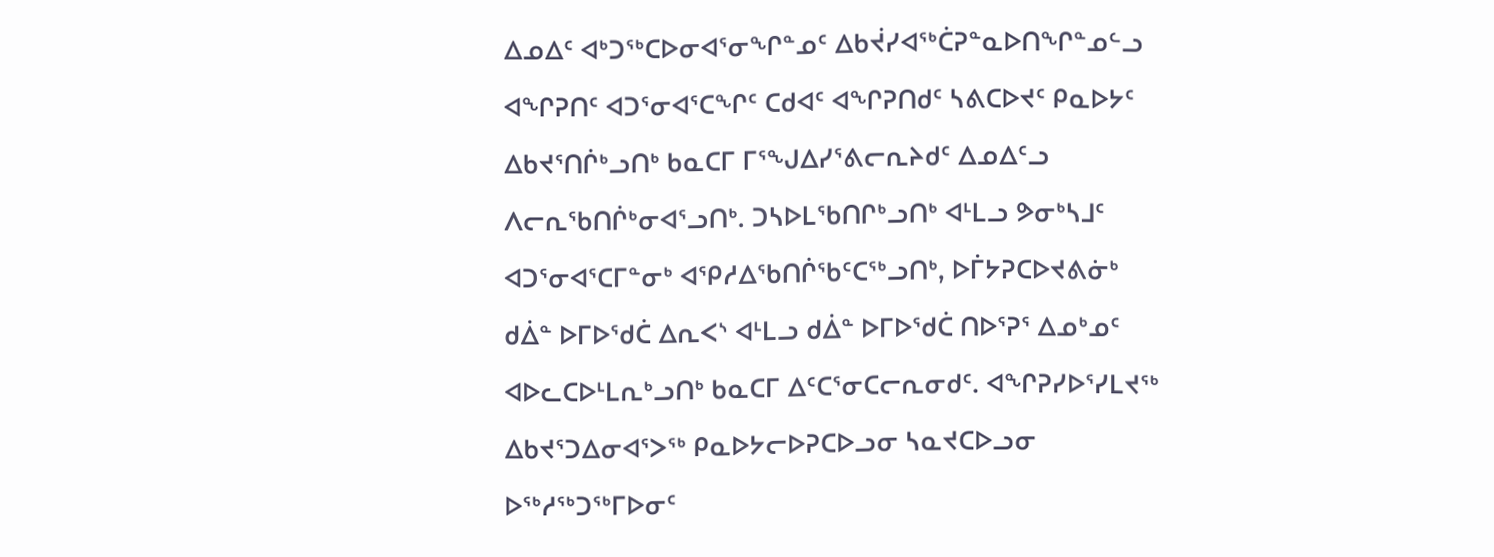ᐃᓄᐃᑦ ᐊᒃᑐᖅᑕᐅᓂᐊᕐᓂᖏᓐᓄᑦ ᐃᑲᔫᓯᐊᖅᑖᕈᓐᓇᐅᑎᖏᓐᓄᓪᓗ ᐊᖏᕈᑎᑦ ᐊᑐᕐᓂᐊᕐᑕᖏᑦ ᑕᑯᐊᑦ ᐊᖏᕈᑎᑯᑦ ᓴᕕᑕᐅᔪᑦ ᑭᓇᐅᔭᑦ ᐃᑲᔪᕐᑎᒌᒃᓗᑎᒃ ᑲᓇᑕᒥ ᒥᕐᖑᐃᓯᕐᕕᓕᕆᔨᑯᑦ ᐃᓄᐃᑦᓗ ᐱᓕᕆᖃᑎᒌᒃᓂᐊᕐᓗᑎᒃ. ᑐᓴᐅᒪᖃᑎᒋᒃᓗᑎᒃ ᐊᒻᒪᓗ ᕗᓂᒃᓴᒧᑦ ᐊᑐᕐᓂᐊᕐᑕᒥᓐᓂᒃ ᐊᕿᓱᐃᖃᑎᒌᖃᑦᑕᖅᓗᑎᒃ, ᐅᒦᔭᕈᑕᐅᔪᕕᓃᒃ ᑯᐄᓐ ᐅᒥᐅᖁᑖ ᐃᕆᐸᔅ ᐊᒻᒪᓗ ᑯᐄᓐ ᐅᒥᐅᖁᑖ ᑎᐅᕐᕈᕐ ᐃᓄᒃᓄᑦ ᐊᐅᓚᑕᐅᒻᒪᕆᒃᓗᑎᒃ ᑲᓇᑕᒥ ᐃᑦᑕᕐᓂᑕᓕᕆᓂᑯᑦ. ᐊᖏᕈᓯᐅᕐᓯᒪᔪᖅ ᐃᑲᔪᕐᑐᐃᓂᐊᕐᐳᖅ ᑭᓇᐅᔭᓕᐅᕈᑕᐅᓗᓂ ᓴᓇᔪᑕᐅᓗᓂ ᐅᖅᓱᖅᑐᖅᒥᐅᓂᑦ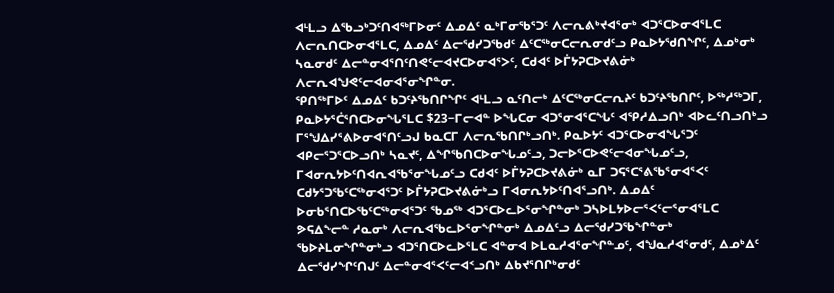ᐊᒻᒪᓗ ᐃᖃᓗᒃᑐᑦᑎᐊᖅᒥᐅᓂᑦ ᐃᓄᐃᑦ ᓇᒃᒥᓂᖃᕐᑐᑦ ᐱᓕᕆᕕᒃᔪᐊᕐᓂᒃ ᐊᑐᕐᑕᐅᓂᐊᕐᒪᑕ ᐱᓕᕆᑎᑕᐅᓂᐊᕐᒪᑕ, ᐃᓄᐃᑦ ᐃᓕᖁᓯᑐᖃᑯᑦ ᐃᑦᑕᖅᓂᑕᓕᕆᓂᑯᑦᓗ ᑭᓇᐅᔭᖁᑎᖏᑦ, ᐃᓄᒃᓂᒃ ᓴᓇᓂᑯᑦ ᐃᓕᓐᓂᐊᕐᑎᑦᑎᕙᑦᓕᐊᔪᑕᐅᓂᐊᕐᐳᑦ, ᑕᑯᐊᑦ ᐅᒦᔭᕈᑕᐅᔪᕕᓃᒃ ᐱᓕᕆᐊᖑᕙᑦᓕᐊᓂᐊᕐᓂᖏᓐᓂ.
ᕿᑎᖅᒥᐅᑦ ᐃᓄᐃᑦ ᑲᑐᑦᔨᖃᑎᒋᖏᑦ ᐊᒻᒪᓗ ᓇᑦᑎᓕᒃ ᐃᑦᑕᖅᓂᑕᓕᕆᔨᑦ ᑲᑐᑦᔨᖃᑎᒋᑦ, ᐅᖅᓱᖅᑐᒥ, ᑭᓇᐅᔭᕐᑖᕐᑎᑕᐅᓂᖓᕐᒪᑕ $23−ᒥᓕᐊᓐ ᐅᖓᑕᓂ ᐊᑐᕐᓂᐊᕐᑕᖓᑦ ᐊᕿᓱᐃᓗᑎᒃ ᐊᐅᓚᑦᑎᓗᑎᒃᓗ ᒥᕐᖑᐃᓯᕐᕕᐅᓂᐊᕐᑎᑦᓗᒍ ᑲᓇᑕᒥ ᐱᓕᕆᖃᑎᒋᒃᓗᑎᒃ. ᑭᓇᐅᔭᑦ ᐊᑐᕐᑕᐅᓂᐊᖓᕐᑐᑦ ᐊᑭᓕᕐᑐᕐᑕᐅᓗᑎᒃ ᓴᓇᔪᑦ, ᐃᖏᖃᑎᑕᐅᓂᖓᓄᑦᓗ, ᑐᓕᐅᕐᑕᐅᕙᑦᓕᐊᓂᖓᓄᑦᓗ, ᒥᐊᓂᕆᔭᐅᑦᑎᐊᕆᐊᖃᕐᓂᖓᓄᑦᓗ ᑕᑯᐊᑦ ᐅᒦᔭᕈᑕᐅᔪᕕᓃᒃ ᓇᒥ ᑐᕋᕐᑕᕐᕕᖃᕐᓂᐊᕐᐸᑦ ᑕᑯᔭᕐᑐᖃᑦᑕᖅᓂᐊᕐᑐᑦ ᐅᒦᔭᕈᑕᐅᔪᕕᓃᒃᓗ ᒥᐊᓂᕆᔭᐅᑦᑎᐊᕐᓗᑎᒃ. ᐃᓄᐃᑦ ᐅᓂᑲᕐᑎᑕᐅᖃᑦᑕᖅᓂᐊᕐᑐᑦ ᖃᓄᖅ ᐊᑐᕐᑕᐅᓚᐅᕐᓂᖏᓐᓂᒃ ᑐᓴᐅᒪᔭᐅᓕᕐᐸᑦᓕᕐᓂᐊᕐᒪᑕ ᕗᕋᐃᖕᓕᓐ ᓱᓇᓂᒃ ᐱᓕᕆᐊᖃᓚᐅᕐᓂᖏᓐᓂᒃ ᐃᓄᐃᑦᓗ ᐃᓕᖁᓯᑐᖃᖏᓐᓂᒃ ᖃᐅᔨᒪᓂᖏᓐᓂᒃᓗ ᐊᑐᕐᑎᑕᐅᓚᐅᕐᒪᑕ ᐊᓐᓂᐊ ᐅᒪᓇᓱᐊᕐᓂᖏᓐᓄᑦ, ᐊᖑᓇᓱᐊᕐᓂᑯᑦ, ᐃᓄᒃᐃᑦ ᐃᓕᖁᓯᖏᑦᑎᒍᑦ ᐃᓕᓐᓂᐊᕐᐸᑦᓕᐊᑉᓗᑎᒃ ᐃᑲᔪᕐᑎᒋᒃᓂᑯᑦ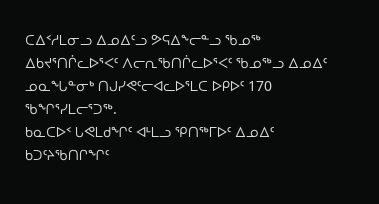ᑕᐃᑉᓱᒪᓂᓗ ᐃᓄᐃᑦᓗ ᕗᕋᐃᖕᓕᓐᓗ ᖃᓄᖅ ᐃᑲᔪᕐᑎᒌᓚᐅᕐᐸᑦ ᐱᓕᕆᖃᑎᒌᓚᐅᕐᐸᑦ ᖃᓄᖅᓗ ᐃᓄᐃᑦ ᓄᓇᖓᓐᓂᒃ ᑎᒍᓯᕙᑦᓕᐊᓚᐅᕐᒪᑕ ᐅᑭᐅᑦ 170 ᖃᖏᕐᓯᒪᓕᕐᑐᖅ.
ᑲᓇᑕᐅᑉ ᒐᕙᒪᑯᖏᑦ ᐊᒻᒪᓗ ᕿᑎᖅᒥᐅᑦ ᐃᓄᐃᑦ ᑲᑐᑦᔨᖃᑎᒋᖏᑦ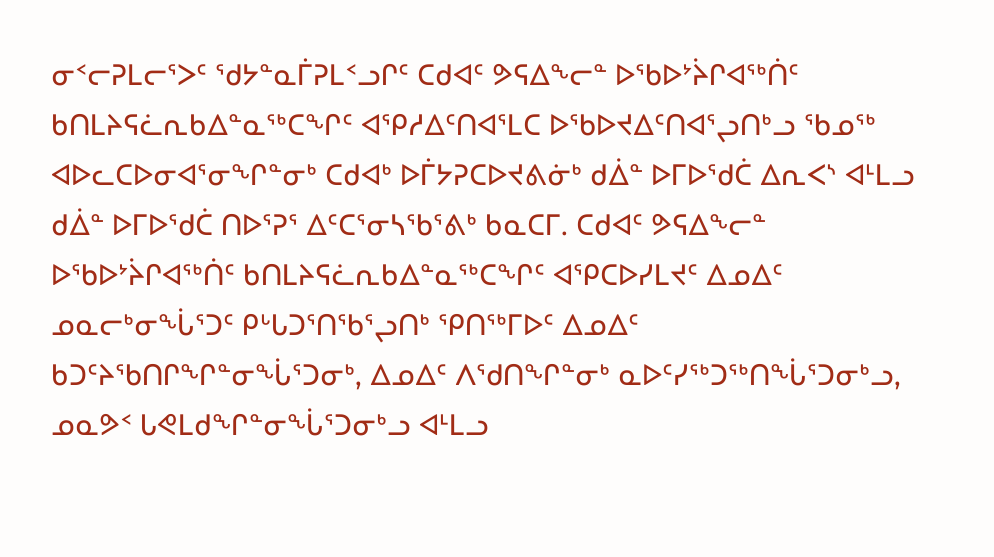ᓂᑉᓕᕈᒪᓕᕐᐳᑦ ᖁᔭᓐᓇᒦᕈᒪᑉᓗᒋᑦ ᑕᑯᐊᑦ ᕗᕋᐃᖕᓕᓐ ᐅᖃᐅᔾᔩᒋᐊᖅᑏᑦ ᑲᑎᒪᔨᕋᓛᕆᑲᐃᓐᓇᖅᑕᖏᑦ ᐊᕿᓱᐃᑦᑎᐊᕐᒪᑕ ᐅᖃᐅᔪᐃᑦᑎᐊᕐᖢᑎᒃᓗ ᖃᓄᖅ ᐊᐅᓚᑕᐅᓂᐊᕐᓂᖏᓐᓂᒃ ᑕᑯᐊᒃ ᐅᒦᔭᕈᑕᐅᔪᕕᓃᒃ ᑯᐄᓐ ᐅᒥᐅᖁᑖ ᐃᕆᐸᔅ ᐊᒻᒪᓗ ᑯᐄᓐ ᐅᒥᐅᖁᑖ ᑎᐅᕐᕈᕐ ᐃᑦᑕᕐᓂᓴᖃᕐᕕᒃ ᑲᓇᑕᒥ. ᑕᑯᐊᑦ ᕗᕋᐃᖕᓕᓐ ᐅᖃᐅᔾᔩᒋᐊᖅᑏᑦ ᑲᑎᒪᔨᕋᓛᕆᑲᐃᓐᓇᖅᑕᖏᑦ ᐊᕿᑕᐅᓯᒪᔪᑦ ᐃᓄᐃᑦ ᓄᓇᓕᒃᓂᖔᕐᑐᑦ ᑭᒡᒐᑐᕐᑎᖃᕐᖢᑎᒃ ᕿᑎᖅᒥᐅᑦ ᐃᓄᐃᑦ ᑲᑐᑦᔨᖃᑎᒋᖏᓐᓂᖔᕐᑐᓂᒃ, ᐃᓄᐃᑦ ᐱᖁᑎᖏᓐᓂᒃ ᓇᐅᑦᓯᖅᑐᖅᑎᖔᕐᑐᓂᒃᓗ, ᓄᓇᕗᑉ ᒐᕙᒪᑯᖏᓐᓂᖔᕐᑐᓂᒃᓗ ᐊᒻᒪᓗ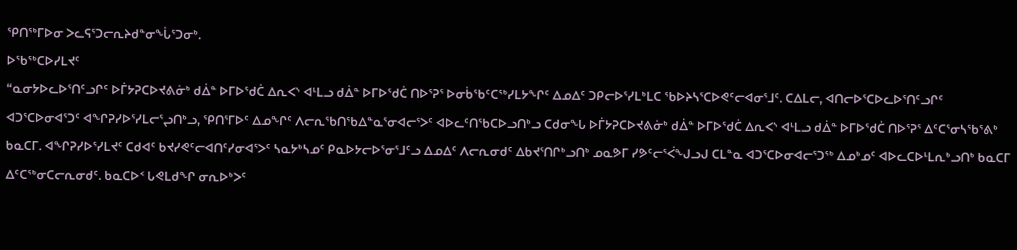ᕿᑎᖅᒥᐅᓂ ᐳᓚᕋᕐᑐᓕᕆᔨᑯᓐᓂᖔᕐᑐᓂᒃ.
ᐅᖃᖅᑕᐅᓯᒪᔪᑦ
“ᓇᓂᔭᐅᓚᐅᕐᑎᑦᓗᒋᑦ ᐅᒦᔭᕈᑕᐅᔪᕕᓃᒃ ᑯᐄᓐ ᐅᒥᐅᖁᑖ ᐃᕆᐸᔅ ᐊᒻᒪᓗ ᑯᐄᓐ ᐅᒥᐅᖁᑖ ᑎᐅᕐᕈᕐ ᐅᓂᑳᖃᑦᑕᖅᓯᒪᔭᖏᑦ ᐃᓄᐃᑦ ᑐᑭᓕᐅᕐᓯᒪᒃᒪᑕ ᖃᐅᔨᓴᕐᑕᐅᕙᑦᓕᐊᓂᕐᒧᑦ. ᑕᐃᒪᓕ, ᐊᑎᓕᐅᕐᑕᐅᓚᐅᕐᑎᑦᓗᒋᑦ ᐊᑐᕐᑕᐅᓂᐊᕐᑐᑦ ᐊᖏᕈᓯᐅᕐᓯᒪᓕᕐᖢᑎᒃᓗ, ᕿᑎᕐᒥᐅᑦ ᐃᓄᖏᑦ ᐱᓕᕆᖃᑎᖃᐃᓐᓇᕐᓂᐊᓕᕐᐳᑦ ᐊᐅᓚᑦᑎᖃᑕᐅᓗᑎᒃᓗ ᑕᑯᓂᖓ ᐅᒦᔭᕈᑕᐅᔪᕕᓃᒃ ᑯᐄᓐ ᐅᒥᐅᖁᑖ ᐃᕆᐸᔅ ᐊᒻᒪᓗ ᑯᐄᓐ ᐅᒥᐅᖁᑖ ᑎᐅᕐᕈᕐ ᐃᑦᑕᕐᓂᓴᖃᕐᕕᒃ ᑲᓇᑕᒥ. ᐊᖏᕈᓯᐅᕐᓯᒪᔪᑦ ᑕᑯᐊᑦ ᑲᔪᓯᕙᑦᓕᐊᑎᑦᓯᓂᐊᕐᐳᑦ ᓴᓇᔭᒃᓴᓄᑦ ᑭᓇᐅᔭᓕᐅᕐᓂᕐᒧᑦᓗ ᐃᓄᐃᑦ ᐱᓕᕆᓂᑯᑦ ᐃᑲᔪᕐᑎᒋᒃᓗᑎᒃ ᓄᓇᕗᒥ ᓯᕗᑦᓕᕐᐹᖑᓗᒍ ᑕᒪᓐᓇ ᐊᑐᕐᑕᐅᓂᐊᓕᕐᑐᖅ ᐃᓄᒃᓄᑦ ᐊᐅᓚᑕᐅᒻᒪᕆᒃᓗᑎᒃ ᑲᓇᑕᒥ ᐃᑦᑕᖅᓂᑕᓕᕆᓂᑯᑦ. ᑲᓇᑕᐅᑉ ᒐᕙᒪᑯᖏ ᓂᕆᐅᒃᐳᑦ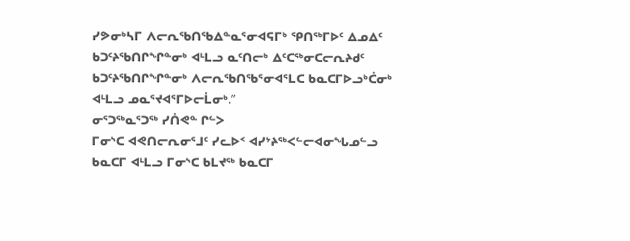ᓯᕗᓂᒃᓴᒥ ᐱᓕᕆᖃᑎᖃᐃᓐᓇᕐᓂᐊᕋᒥᒃ ᕿᑎᖅᒥᐅᑦ ᐃᓄᐃᑦ ᑲᑐᑦᔨᖃᑎᒋᖏᓐᓂᒃ ᐊᒻᒪᓗ ᓇᑦᑎᓕᒃ ᐃᑦᑕᖅᓂᑕᓕᕆᔨᑯᑦ ᑲᑐᑦᔨᖃᑎᒋᖏᓐᓂᒃ ᐱᓕᕆᖃᑎᖃᕐᓂᐊᕐᒪᑕ ᑲᓇᑕᒥᐅᓗᒃᑖᓂᒃ ᐊᒻᒪᓗ ᓄᓇᕐᔪᐊᕐᒥᐅᓕᒫᓂᒃ.”
ᓂᕐᑐᖅᓇᕐᑐᖅ ᓯᑏᕙᓐ ᒋᓪᐳ
ᒥᓂᔅᑕ ᐊᕙᑎᓕᕆᓂᕐᒧᑦ ᓯᓚᐅᑉ ᐊᓯᔾᔨᖅᐸᓪᓕᐊᓂᖓᓄᓪᓗ ᑲᓇᑕᒥ ᐊᒻᒪᓗ ᒥᓂᔅᑕ ᑲᒪᔪᖅ ᑲᓇᑕᒥ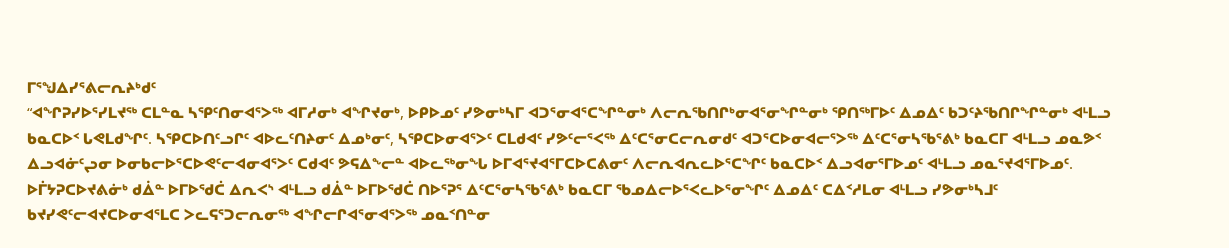ᒥᕐᖑᐃᓯᕐᕕᓕᕆᔨᒃᑯᑦ
“ᐊᖏᕈᓯᐅᕐᓯᒪᔪᖅ ᑕᒪᓐᓇ ᓴᕿᑦᑎᓂᐊᕐᐳᖅ ᐊᒥᓱᓂᒃ ᐊᖏᔪᓂᒃ, ᐅᑭᐅᓄᑦ ᓯᕗᓂᒃᓴᒥ ᐊᑐᕐᓂᐊᕐᑕᖏᓐᓂᒃ ᐱᓕᕆᖃᑎᒋᒃᓂᐊᕐᓂᖏᓐᓂᒃ ᕿᑎᖅᒥᐅᑦ ᐃᓄᐃᑦ ᑲᑐᑦᔨᖃᑎᒋᖏᓐᓂᒃ ᐊᒻᒪᓗ ᑲᓇᑕᐅᑉ ᒐᕙᒪᑯᖏᑦ. ᓴᕿᑕᐅᑎᑦᓗᒋᑦ ᐊᐅᓚᑦᑎᔨᓂᑦ ᐃᓄᒃᓂᑦ, ᓴᕿᑕᐅᓂᐊᕐᐳᑦ ᑕᒪᑯᐊᑦ ᓯᕗᑦᓕᕐᐸᖅ ᐃᑦᑕᕐᓂᑕᓕᕆᓂᑯᑦ ᐊᑐᕐᑕᐅᓂᐊᓕᕐᐳᖅ ᐃᑦᑕᕐᓂᓴᖃᕐᕕᒃ ᑲᓇᑕᒥ ᐊᒻᒪᓗ ᓄᓇᕗᑉ ᐃᓗᐊᓃᑦᖢᓂ ᐅᓂᑲᓕᐅᕐᑕᐅᕙᑦᓕᐊᓂᐊᕐᐳᑦ ᑕᑯᐊᑦ ᕗᕋᐃᖕᓕᓐ ᐊᐅᓚᖅᓂᖓ ᐅᒥᐊᕐᔪᐊᕐᒥᑕᐅᑕᕕᓂᑦ ᐱᓕᕆᐊᕆᓚᐅᕐᑕᖏᑦ ᑲᓇᑕᐅᑉ ᐃᓗᐊᓂᕐᒥᐅᓄᑦ ᐊᒻᒪᓗ ᓄᓇᕐᔪᐊᕐᒥᐅᓄᑦ. ᐅᒦᔭᕈᑕᐅᔪᕕᓃᒃ ᑯᐄᓐ ᐅᒥᐅᖁᑖ ᐃᕆᐸᔅ ᐊᒻᒪᓗ ᑯᐄᓐ ᐅᒥᐅᖁᑖ ᑎᐅᕐᕈᕐ ᐃᑦᑕᕐᓂᓴᖃᕐᕕᒃ ᑲᓇᑕᒥ ᖃᓄᐃᓕᐅᕐᐸᓚᐅᕐᓂᖏᑦ ᐃᓄᐃᑦ ᑕᐃᑉᓱᒪᓂ ᐊᒻᒪᓗ ᓯᕗᓂᒃᓴᒧᑦ ᑲᔪᓯᕙᑦᓕᐊᔪᑕᐅᓂᐊᕐᒪᑕ ᐳᓚᕋᕐᑐᓕᕆᓂᖅ ᐊᖏᓕᒋᐊᕐᓂᐊᕐᐳᖅ ᓄᓇᑉᑎᓐᓂ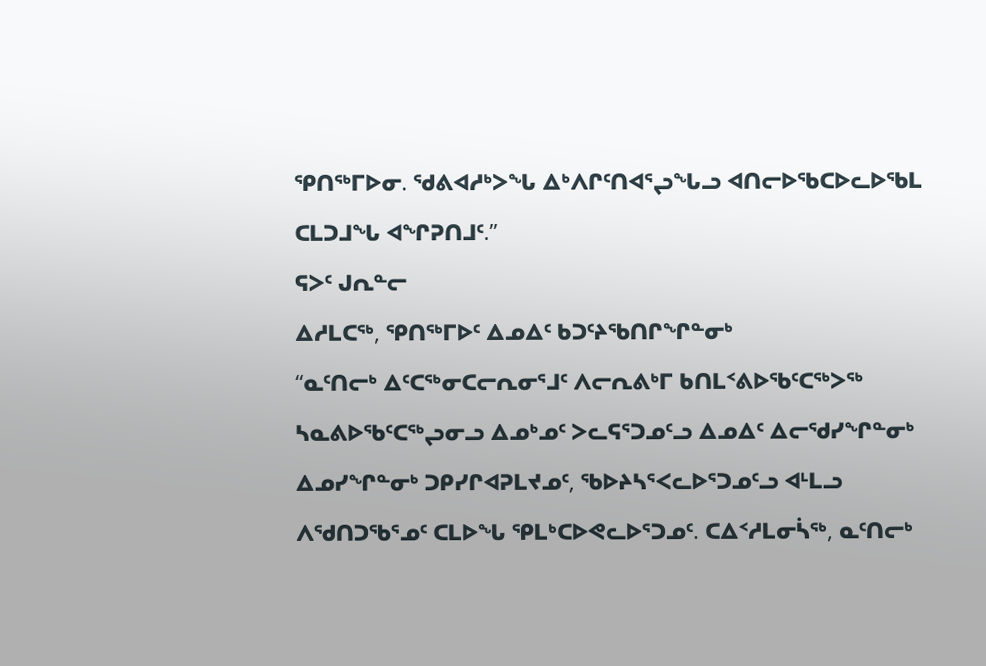ᕿᑎᖅᒥᐅᓂ. ᖁᕕᐊᓱᒃᐳᖓ ᐃᒃᐱᒋᑦᑎᐊᕐᖢᖓᓗ ᐊᑎᓕᐅᖃᑕᐅᓚᐅᖃᒪ ᑕᒪᑐᒧᖓ ᐊᖏᕈᑎᒧᑦ.”
ᕋᐳᑦ ᒍᕆᓐᓕ
ᐃᓱᒪᑕᖅ, ᕿᑎᖅᒥᐅᑦ ᐃᓄᐃᑦ ᑲᑐᑦᔨᖃᑎᒋᖏᓐᓂᒃ
“ᓇᑦᑎᓕᒃ ᐃᑦᑕᖅᓂᑕᓕᕆᓂᕐᒧᑦ ᐱᓕᕆᕕᒃᒥ ᑲᑎᒪᑉᕕᐅᖃᑦᑕᖅᐳᖅ ᓴᓇᕕᐅᖃᑦᑕᖅᖢᓂᓗ ᐃᓄᒃᓄᑦ ᐳᓚᕋᕐᑐᓄᑦᓗ ᐃᓄᐃᑦ ᐃᓕᖁᓯᖏᓐᓂᒃ ᐃᓄᓯᖏᓐᓂᒃ ᑐᑭᓯᒋᐊᕈᒪᔪᓄᑦ, ᖃᐅᔨᓴᕐᐸᓚᐅᕐᑐᓄᑦᓗ ᐊᒻᒪᓗ ᐱᖁᑎᑐᖃᕐᓄᑦ ᑕᒪᐅᖓ ᕿᒪᒃᑕᐅᕙᓚᐅᕐᑐᓄᑦ. ᑕᐃᑉᓱᒪᓂᓵᖅ, ᓇᑦᑎᓕᒃ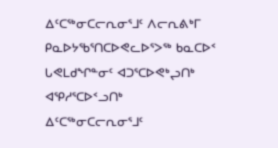ᐃᑦᑕᖅᓂᑕᓕᕆᓂᕐᒧᑦ ᐱᓕᕆᕕᒃᒥ ᑭᓇᐅᔭᖃᕐᑎᑕᐅᕙᓚᐅᕐᐳᖅ ᑲᓇᑕᐅᑉ ᒐᕙᒪᑯᖏᓐᓂᑦ ᐊᑐᕐᑕᐅᕙᒃᖢᑎᒃ ᐊᕿᓱᕐᑕᐅᑉᓗᑎᒃ ᐃᑦᑕᖅᓂᑕᓕᕆᓂᕐᒧᑦ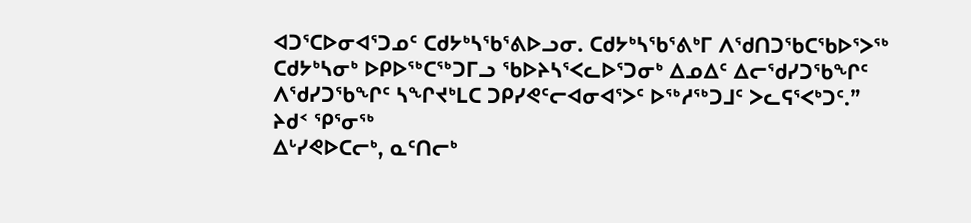ᐊᑐᕐᑕᐅᓂᐊᕐᑐᓄᑦ ᑕᑯᔭᒃᓴᖃᕐᕕᐅᓗᓂ. ᑕᑯᔭᒃᓴᖃᕐᕕᒃᒥ ᐱᖁᑎᑐᖃᑕᖃᐅᕐᐳᖅ ᑕᑯᔭᒃᓴᓂᒃ ᐅᑭᐅᖅᑕᖅᑐᒥᓗ ᖃᐅᔨᓴᕐᐸᓚᐅᕐᑐᓂᒃ ᐃᓄᐃᑦ ᐃᓕᖁᓯᑐᖃᖏᑦ ᐱᖁᓯᑐᖃᖏᑦ ᓴᖏᔪᒃᒪᑕ ᑐᑭᓯᕙᑦᓕᐊᓂᐊᕐᐳᑦ ᐅᖅᓱᖅᑐᒧᑦ ᐳᓚᕋᕐᐸᒃᑐᑦ.”
ᔨᑯᑉ ᕿᕐᓂᖅ
ᐃᒡᓯᕙᐅᑕᓕᒃ, ᓇᑦᑎᓕᒃ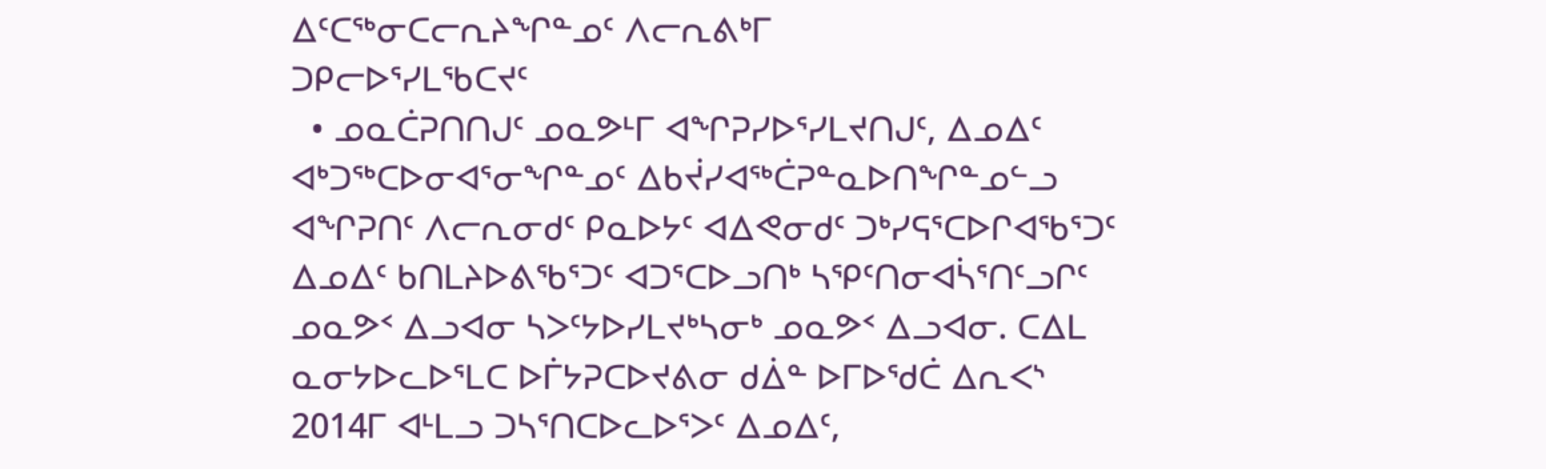ᐃᑦᑕᖅᓂᑕᓕᕆᔨᖏᓐᓄᑦ ᐱᓕᕆᕕᒃᒥ
ᑐᑭᓕᐅᕐᓯᒪᖃᑕᔪᑦ
  • ᓄᓇᑖᕈᑎᑎᒍᑦ ᓄᓇᕗᒻᒥ ᐊᖏᕈᓯᐅᕐᓯᒪᔪᑎᒍᑦ, ᐃᓄᐃᑦ ᐊᒃᑐᖅᑕᐅᓂᐊᕐᓂᖏᓐᓄᑦ ᐃᑲᔫᓯᐊᖅᑖᕈᓐᓇᐅᑎᖏᓐᓄᓪᓗ ᐊᖏᕈᑎᑦ ᐱᓕᕆᓂᑯᑦ ᑭᓇᐅᔭᑦ ᐊᐃᕙᓂᑯᑦ ᑐᒃᓯᕋᕐᑕᐅᒋᐊᖃᕐᑐᑦ ᐃᓄᐃᑦ ᑲᑎᒪᔨᐅᕕᖃᕐᑐᑦ ᐊᑐᕐᑕᐅᓗᑎᒃ ᓴᕿᑦᑎᓂᐊᓵᕐᑎᑦᓗᒋᑦ ᓄᓇᕗᑉ ᐃᓗᐊᓂ ᓴᐳᑦᔭᐅᓯᒪᔪᒃᓴᓂᒃ ᓄᓇᕗᑉ ᐃᓗᐊᓂ. ᑕᐃᒪ ᓇᓂᔭᐅᓚᐅᕐᒪᑕ ᐅᒦᔭᕈᑕᐅᔪᕕᓂ ᑯᐄᓐ ᐅᒥᐅᖁᑖ ᐃᕆᐸᔅ 2014ᒥ ᐊᒻᒪᓗ ᑐᓴᕐᑎᑕᐅᓚᐅᕐᐳᑦ ᐃᓄᐃᑦ,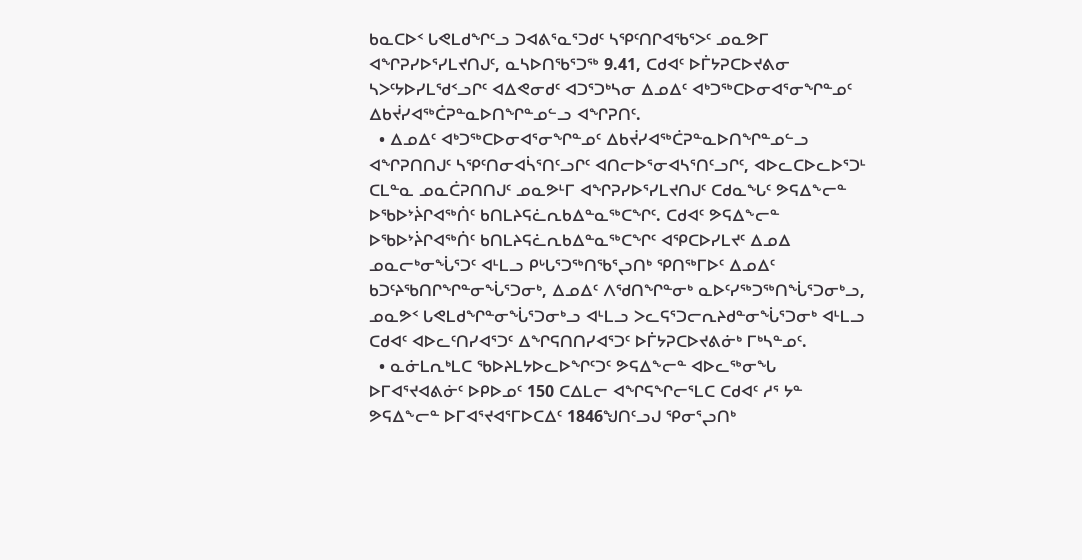ᑲᓇᑕᐅᑉ ᒐᕙᒪᑯᖏᑦᓗ ᑐᐊᕕᕐᓇᕐᑐᑯᑦ ᓴᕿᑦᑎᒋᐊᖃᕐᐳᑦ ᓄᓇᕗᒥ ᐊᖏᕈᓯᐅᕐᓯᒪᔪᑎᒍᑦ, ᓇᓴᐅᑎᖃᕐᑐᖅ 9.41, ᑕᑯᐊᑦ ᐅᒦᔭᕈᑕᐅᔪᕕᓂ ᓴᐳᑦᔭᐅᓯᒪᖁᑉᓗᒋᑦ ᐊᐃᕙᓂᑯᑦ ᐊᑐᕐᑐᒃᓴᓂ ᐃᓄᐃᑦ ᐊᒃᑐᖅᑕᐅᓂᐊᕐᓂᖏᓐᓄᑦ ᐃᑲᔫᓯᐊᖅᑖᕈᓐᓇᐅᑎᖏᓐᓄᓪᓗ ᐊᖏᕈᑎᑦ.
  • ᐃᓄᐃᑦ ᐊᒃᑐᖅᑕᐅᓂᐊᕐᓂᖏᓐᓄᑦ ᐃᑲᔫᓯᐊᖅᑖᕈᓐᓇᐅᑎᖏᓐᓄᓪᓗ ᐊᖏᕈᑎᑎᒍᑦ ᓴᕿᑦᑎᓂᐊᓵᕐᑎᑦᓗᒋᑦ ᐊᑎᓕᐅᕐᓂᐊᓴᕐᑎᑦᓗᒋᑦ, ᐊᐅᓚᑕᐅᓚᐅᕐᑐᒻ ᑕᒪᓐᓇ ᓄᓇᑖᕈᑎᑎᒍᑦ ᓄᓇᕗᒻᒥ ᐊᖏᕈᓯᐅᕐᓯᒪᔪᑎᒍᑦ ᑕᑯᓇᖓᑦ ᕗᕋᐃᖕᓕᓐ ᐅᖃᐅᔾᔩᒋᐊᖅᑏᑦ ᑲᑎᒪᔨᕋᓛᕆᑲᐃᓐᓇᖅᑕᖏᑦ. ᑕᑯᐊᑦ ᕗᕋᐃᖕᓕᓐ ᐅᖃᐅᔾᔩᒋᐊᖅᑏᑦ ᑲᑎᒪᔨᕋᓛᕆᑲᐃᓐᓇᖅᑕᖏᑦ ᐊᕿᑕᐅᓯᒪᔪᑦ ᐃᓄᐃ ᓄᓇᓕᒃᓂᖔᕐᑐᑦ ᐊᒻᒪᓗ ᑭᒡᒐᕐᑐᖅᑎᖃᕐᖢᑎᒃ ᕿᑎᖅᒥᐅᑦ ᐃᓄᐃᑦ ᑲᑐᑦᔨᖃᑎᒋᖏᓐᓂᖔᕐᑐᓂᒃ, ᐃᓄᐃᑦ ᐱᖁᑎᖏᓐᓂᒃ ᓇᐅᑦᓯᖅᑐᖅᑎᖔᕐᑐᓂᒃᓗ, ᓄᓇᕗᑉ ᒐᕙᒪᑯᖏᓐᓂᖔᕐᑐᓂᒃᓗ ᐊᒻᒪᓗ ᐳᓚᕋᕐᑐᓕᕆᔨᑯᓐᓂᖔᕐᑐᓂᒃ ᐊᒻᒪᓗ ᑕᑯᐊᑦ ᐊᐅᓚᑦᑎᓯᐊᕐᑐᑦ ᐃᖏᕋᑎᑎᓯᐊᕐᑐᑦ ᐅᒦᔭᕈᑕᐅᔪᕕᓃᒃ ᒥᒃᓴᓐᓄᑦ.
  • ᓇᓃᒪᕆᒃᒪᑕ ᖃᐅᔨᒪᔭᐅᓚᐅᖏᑦᑐᑦ ᕗᕋᐃᖕᓕᓐ ᐊᐅᓚᖅᓂᖓ ᐅᒥᐊᕐᔪᐊᕕᓃᑦ ᐅᑭᐅᓄᑦ 150 ᑕᐃᒪᓕ ᐊᖏᕋᖏᓕᕐᒪᑕ ᑕᑯᐊᑦ ᓱᕐ ᔭᓐ ᕗᕋᐃᖕᓕᓐ ᐅᒥᐊᕐᔪᐊᕐᒥᐅᑕᐃᑦ 1846ᖑᑎᑦᓗᒍ ᕿᓂᕐᖢᑎᒃ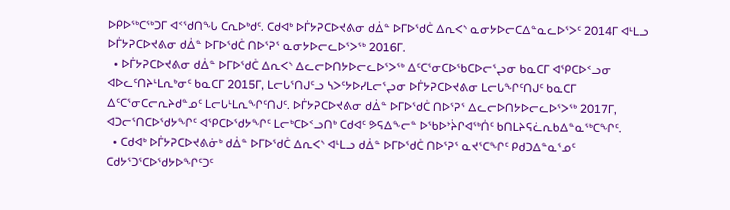ᐅᑭᐅᖅᑕᖅᑐᒥ ᐊᑉᖁᑎᖓ ᑕᕆᐅᒃᑯᑦ. ᑕᑯᐊᒃ ᐅᒦᔭᕈᑕᐅᔪᕕᓂ ᑯᐄᓐ ᐅᒥᐅᖁᑖ ᐃᕆᐸᔅ ᓇᓂᔭᐅᓕᑕᐃᓐᓇᓚᐅᕐᐳᑦ 2014ᒥ ᐊᒻᒪᓗ ᐅᒦᔭᕈᑕᐅᔪᕕᓂ ᑯᐄᓐ ᐅᒥᐅᖁᑖ ᑎᐅᕐᕈᕐ ᓇᓂᔭᐅᓕᓚᐅᕐᐳᖅ 2016ᒥ.
  • ᐅᒦᔭᕈᑕᐅᔪᕕᓂ ᑯᐄᓐ ᐅᒥᐅᖁᑖ ᐃᕆᐸᔅ ᐃᓚᓕᐅᑎᔭᐅᓕᓚᐅᕐᐳᖅ ᐃᑦᑕᕐᓂᑕᐅᖃᑕᐅᓕᕐᖢᓂ ᑲᓇᑕᒥ ᐊᕿᑕᐅᑉᓗᓂ ᐊᐅᓚᑦᑎᔨᒻᒪᕆᒃᓂᑦ ᑲᓇᑕᒥ 2015ᒥ, ᒪᓕᒐᕐᑎᒍᑦᓗ ᓴᐳᑦᔭᐅᓯᒪᓕᕐᖢᓂ ᐅᒦᔭᕈᑕᐅᔪᕕᓂ ᒪᓕᒐᖏᑦᑎᒍᑦ ᑲᓇᑕᒥ ᐃᑦᑕᕐᓂᑕᓕᕆᔨᑯᓐᓄᑦ ᒪᓕᒐᒻᒪᕆᖏᑦᑎᒍᑦ. ᐅᒦᔭᕈᑕᐅᔪᕕᓂ ᑯᐄᓐ ᐅᒥᐅᖁᑖ ᑎᐅᕐᕈᕐ ᐃᓚᓕᐅᑎᔭᐅᓕᓚᐅᕐᐳᖅ 2017ᒥ, ᐊᑐᓕᕐᑎᑕᐅᖁᔭᖏᑦ ᐊᕿᑕᐅᖁᔭᖏᑦ ᒪᓕᒃᑕᐅᑉᓗᑎᒃ ᑕᑯᐊᑦ ᕗᕋᐃᖕᓕᓐ ᐅᖃᐅᔾᔩᒋᐊᖅᑏᑦ ᑲᑎᒪᔨᕋᓛᕆᑲᐃᓐᓇᖅᑕᖏᑦ.
  • ᑕᑯᐊᒃ ᐅᒦᔭᕈᑕᐅᔪᕕᓃᒃ ᑯᐄᓐ ᐅᒥᐅᖁᑖ ᐃᕆᐸᔅ ᐊᒻᒪᓗ ᑯᐄᓐ ᐅᒥᐅᖁᑖ ᑎᐅᕐᕈᕐ ᓇᔪᕐᑕᖏᑦ ᑭᑯᑐᐃᓐᓇᕐᓄᑦ ᑕᑯᔭᕐᑐᕐᑕᐅᖁᔭᐅᖏᑦᑐᑦ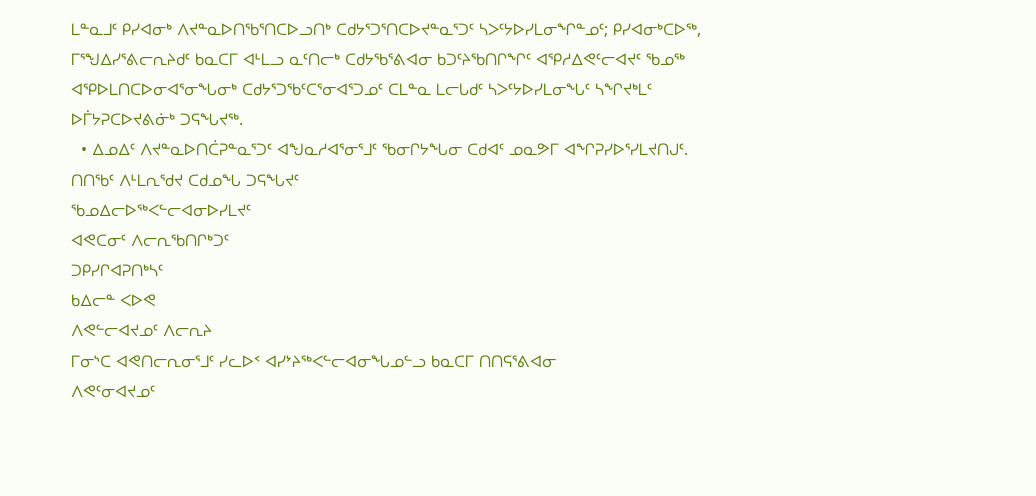ᒪᓐᓇᒧᑦ ᑭᓯᐊᓂᒃ ᐱᔪᓐᓇᐅᑎᖃᕐᑎᑕᐅᓗᑎᒃ ᑕᑯᔭᕐᑐᕐᑎᑕᐅᔪᓐᓇᕐᑐᑦ ᓴᐳᑦᔭᐅᓯᒪᓂᖏᓐᓄᑦ; ᑭᓯᐊᓂᒃᑕᐅᖅ, ᒥᕐᖑᐃᓯᕐᕕᓕᕆᔨᑯᑦ ᑲᓇᑕᒥ ᐊᒻᒪᓗ ᓇᑦᑎᓕᒃ ᑕᑯᔭᖃᕐᕕᐊᓂ ᑲᑐᑦᔨᖃᑎᒋᖏᑦ ᐊᕿᓱᐃᕙᑦᓕᐊᔪᑦ ᖃᓄᖅ ᐊᕿᐅᒪᑎᑕᐅᓂᐊᕐᓂᖓᓂᒃ ᑕᑯᔭᕐᑐᖃᑦᑕᕐᓂᐊᕐᑐᓄᑦ ᑕᒪᓐᓇ ᒪᓕᒐᑯᑦ ᓴᐳᑦᔭᐅᓯᒪᓂᖓᑦ ᓴᖏᔪᒃᒪᑦ ᐅᒦᔭᕈᑕᐅᔪᕕᓃᒃ ᑐᕋᖓᔪᖅ.
  • ᐃᓄᐃᑦ ᐱᔪᓐᓇᐅᑎᑖᕈᓐᓇᕐᑐᑦ ᐊᖑᓇᓱᐊᕐᓂᕐᒧᑦ ᖃᓂᒋᔭᖓᓂ ᑕᑯᐊᑦ ᓄᓇᕗᒥ ᐊᖏᕈᓯᐅᕐᓯᒪᔪᑎᒍᑦ.
ᑎᑎᖃᑦ ᐱᒻᒪᕆᖁᔪ ᑕᑯᓄᖓ ᑐᕋᖓᔪᑦ
ᖃᓄᐃᓕᐅᖅᐸᓪᓕᐊᓂᐅᓯᒪᔪᑦ
ᐊᕙᑕᓂᑦ ᐱᓕᕆᖃᑎᒋᒃᑐᑦ
ᑐᑭᓯᒋᐊᕈᑎᒃᓴᑦ
ᑲᐃᓕᓐ ᐸᐅᕙ
ᐱᕙᓪᓕᐊᔪᓄᑦ ᐱᓕᕆᔨ
ᒥᓂᔅᑕ ᐊᕙᑎᓕᕆᓂᕐᒧᑦ ᓯᓚᐅᑉ ᐊᓯᔾᔨᖅᐸᓪᓕᐊᓂᖓᓄᓪᓗ ᑲᓇᑕᒥ ᑎᑎᕋᕐᕕᐊᓂ
ᐱᕙᑦᓂᐊᔪᓄᑦ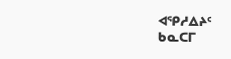ᐊᕿᓱᐃᔨᑦ
ᑲᓇᑕᒥ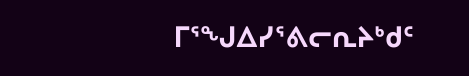ᒥᕐᖑᐃᓯᕐᕕᓕᕆᔨᒃᑯᑦ